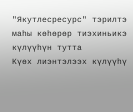"Якутлесресурс" тэрилтэ маһы көһөрөр тиэхиньикэ күлүүһүн тутта
Күөх лиэнтэлээх күлүүһү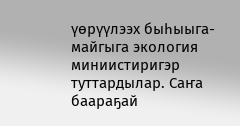үөрүүлээх быһыыга-майгыга экология миниистиригэр туттардылар. Саҥа баараҕай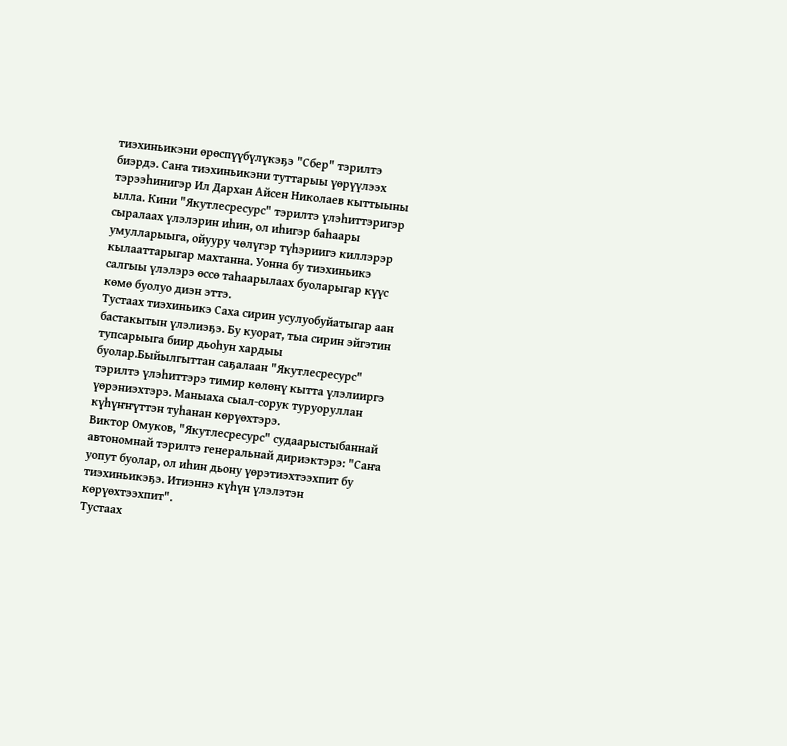тиэхиньикэни өрөспүүбүлүкэҕэ "Сбер" тэрилтэ биэрдэ. Саҥа тиэхиньикэни туттарыы үөрүүлээх тэрээһинигэр Ил Дархан Айсен Николаев кыттыыны ылла. Кини "Якутлесресурс" тэрилтэ үлэһиттэригэр сыралаах үлэлэрин иһин, ол иһигэр баһаары умулларыыга, ойууру чөлүгэр түһэриигэ киллэрэр кылааттарыгар махтанна. Уонна бу тиэхиньикэ салгыы үлэлэрэ өссө таһаарылаах буоларыгар күүс көмө буолуо диэн эттэ.
Тустаах тиэхиньикэ Саха сирин усулуобуйатыгар аан бастакытын үлэлиэҕэ. Бу куорат, тыа сирин эйгэтин тупсарыыга биир дьоһун хардыы буолар.Быйылгыттан саҕалаан "Якутлесресурс" тэрилтэ үлэһиттэрэ тимир көлөнү кытта үлэлииргэ үөрэниэхтэрэ. Маныаха сыал-сорук туруоруллан күһүҥҥүттэн туһанан көрүөхтэрэ.
Виктор Омуков, "Якутлесресурс" судаарыстыбаннай автономнай тэрилтэ генеральнай дириэктэрэ: "Саҥа уопут буолар, ол иһин дьону үөрэтиэхтээхпит бу тиэхиньикэҕэ. Итиэннэ күһүн үлэлэтэн көрүөхтээхпит".
Тустаах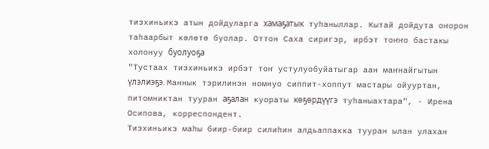тиэхиньикэ атын дойдуларга хамаҕатык туһаныллар. Кытай дойдута оҥорон таһаарбыт көлөтө буолар. Оттон Саха сиригэр, ирбэт тоҥҥо бастакы холонуу буолуоҕа
"Тустаах тиэхиньикэ ирбэт тоҥ устулуобуйатыгар аан маҥнайгытын үлэлиэҕэ. Маннык тэрилинэн номнуо сиппит-хоппут мастары ойууртан, питомниктан тууран аҕалан куораты көҕөрдүүгэ туһаныахтара", - Ирена Осипова, корреспондент.
Тиэхиньикэ маһы биир-биир силиһин алдьаппакка тууран ылан улахан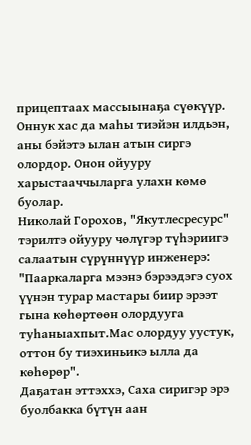прицептаах массыынаҕа сүөкүүр. Оннук хас да маһы тиэйэн илдьэн, аны бэйэтэ ылан атын сиргэ олордор. Онон ойууру харыстааччыларга улахн көмө буолар.
Николай Горохов, "Якутлесресурс" тэрилтэ ойууру чөлүгэр түһэриигэ салаатын сүрүннүүр инженерэ: "Пааркаларга мээнэ бэрээдэгэ суох үүнэн турар мастары биир эрээт гына көһөртөөн олордууга туһаныахпыт.Мас олордуу уустук, оттон бу тиэхиньикэ ылла да көһөрөр".
Даҕатан эттэххэ, Саха сиригэр эрэ буолбакка бүтүн аан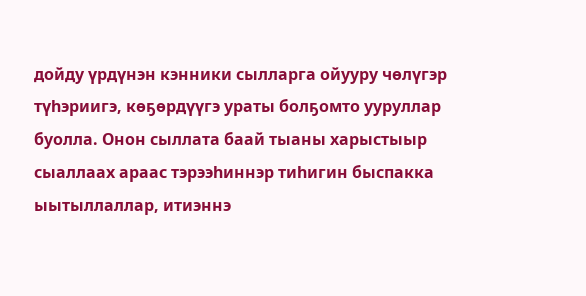дойду үрдүнэн кэнники сылларга ойууру чөлүгэр түһэриигэ, көҕөрдүүгэ ураты болҕомто ууруллар буолла. Онон сыллата баай тыаны харыстыыр сыаллаах араас тэрээһиннэр тиһигин быспакка ыытыллаллар, итиэннэ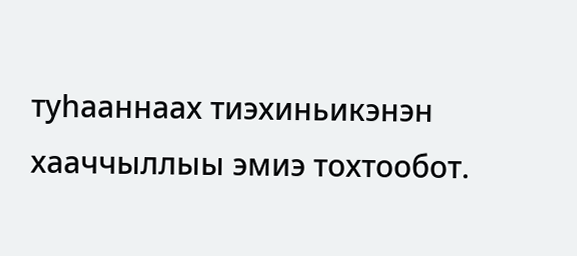туһааннаах тиэхиньикэнэн хааччыллыы эмиэ тохтообот.